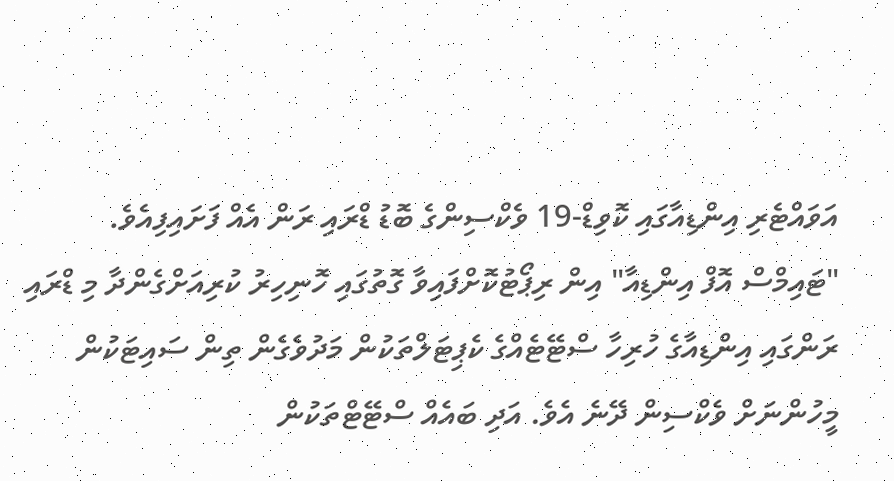އަވައްޓެރި އިންޑިއާގައި ކޮވިޑް-19 ވެކްސިންގެ ބޮޑު ޑްރައި ރަން އެއް ފަށައިފިއެވެ.
"ޓައިމްސް އޮފް އިންޑިއާ" އިން ރިޕޯޓުކޮށްފައިވާ ގޮތުގައި ހޮނިހިރު ކުރިއަށްގެންދާ މި ޑްރައި ރަންގައި އިންޑިއާގެ ހުރިހާ ސްޓޭޓެއްގެ ކެޕިޓަލްތަކުން މަދުވެގެން ތިން ސައިޓަކުން މީހުންނަށް ވެކްސިން ދޭނެ އެވެ. އަދި ބައެއް ސްޓޭޓްތަކުން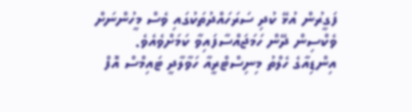ފަގީރުން އުޅޭ ކުދި ސަރަހައްދުތަކުގައި ވެސް މީހުންނަށް ވެކްސިން ދޭން ހަމަޖައްސާފައިވާ ކަމަށްވެއެވެ.
އިންޑިއާގެ ހެލްތު މިނިސްޓްރީއާ ހަވާލާދީ ޓައިމްސް އޮފް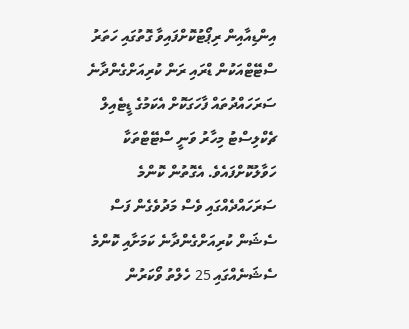އިންޑިއާއިން ރިޕޯޓުކޮށްފައިވާ ގޮތުގައި ހަތަރު ސްޓޭޓްއަކުން ޑްރައި ރަން ކުރިއަށްގެންދާނެ ސަރަހައްދުތައް ފާހަގަކޮށް އެކަމުގެ ޑީޓެއިލް ޗެކްލިސްޓު މިހާރު ވަނީ ސްޓޭޓްތަކާ ހަވާލުކޮށްފައެވެ. އެގޮތުން ކޮންމެ ސަރަހައްދެއްގައި ވެސް މަދުވެގެން ފަސް ސެޝަން ކުރިއަށްގެންދާނެ ކަމަށާއި ކޮންމެ ސެޝަނެއްގައި 25 ހެލްތު ވޯކަރުން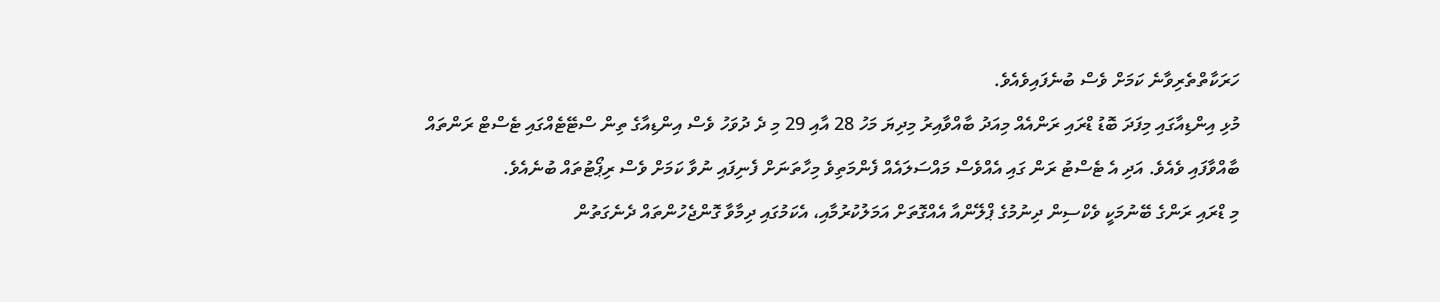ހަރަކާތްތެރިވާނެ ކަމަށް ވެސް ބުނެފައިވެއެވެ.
މުޅި އިންޑިއާގައި މިފަދަ ބޮޑު ޑްރައި ރަންއެއް މިއަދު ބާއްވާއިރު މިދިޔަ މަހު 28 އާއި 29 މި ދެ ދުވަހު ވެސް އިންޑިއާގެ ތިން ސްޓޭޓެއްގައި ޓެސްޓް ރަންތައް ބާއްވާފައި ވެއެވެ. އަދި އެ ޓެސްޓު ރަން ގައި އެއްވެސް މައްސަލައެއް ފެންމަތިވެ މިހާތަނަށް ފެނިފައި ނުވާ ކަމަށް ވެސް ރިޕޯޓުތައް ބުނެއެވެ.
މި ޑްރައި ރަންގެ ބޭނުމަކީ ވެކްސިން ދިނުމުގެ ޕްލޭންއާ އެއްގޮތަށް އަމަލުކުރުމާއި، އެކަމުގައި ދިމާވާ ގޮންޖެހުންތައް ދެނެގަތުން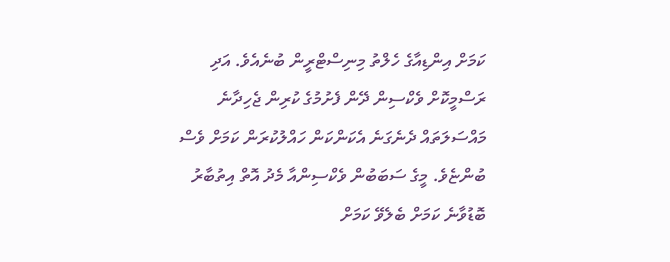ކަމަށް އިންޑިއާގެ ހެލްތު މިނިސްޓްރީން ބުނެއެވެ. އަދި ރަސްމީކޮށް ވެކްސިން ދޭން ފެށުމުގެ ކުރިން ޖެހިދާނެ މައްސަލަތައް ދެނެގަނެ އެކަންކަން ހައްލުކުރަން ކަމަށް ވެސް ބުންޏެވެ. މީގެ ސަބަބުން ވެކްސިންއާ މެދު އޮތް އިތުބާރު ބޮޑުވާނެ ކަމަށް ބެލެވޭ ކަމަށް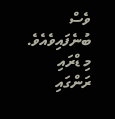ވެސް ބުނެފައިވެއެވެ.
މި ޑްރައި ރަންގައި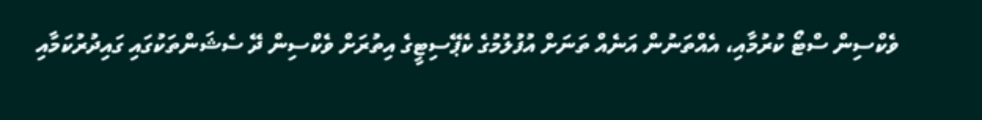ވެކްސިން ސްޓޯ ކުރުމާއި، އެއްތަނުން އަނެއް ތަނަށް އުފުލުމުގެ ކެޕޭސިޓީގެ އިތުރަށް ވެކްސިން ދޭ ސެޝަންތަކުގައި ގައިދުރުކަމާއި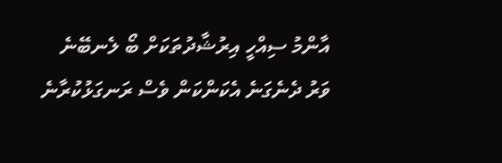އާންމު ސިއްހީ އިރުޝާދުތަކަށް ބޯ ލެނބޭނެ ވަރު ދެނެގަނެ އެކަންކަން ވެސް ރަނގަޅުކުރާނެ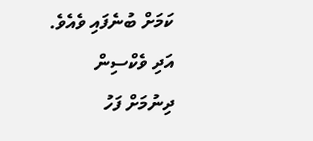ކަމަށް ބުނެފައި ވެއެވެ. އަދި ވެކްސިން ދިނުމަށް ފަހު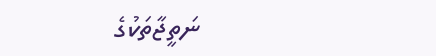ނަތީޖާތަކުގެ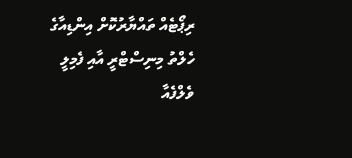ރިޕޯޓެއް ތައްޔާރުކޮށް އިންޑިއާގެ ހެލްތު މިނިސްޓްރީ އާއި ފެމިލީ ވެލްފެއާ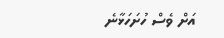އަށް ވެސް ހުށަހަޅާނެ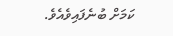ކަމަށް ބުނެފައިވެއެވެ.